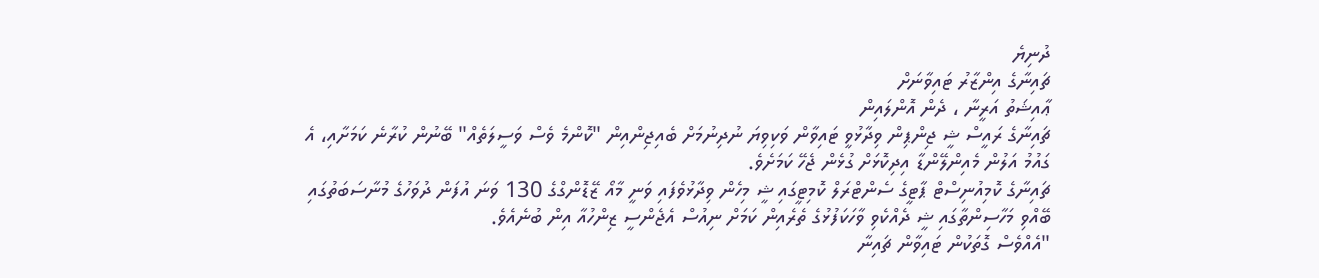ދުނިޔެ
ޗައިނާގެ އިންޒާރު ޓައިވާނަށް
ޢާއިޝަތު އަރީނާ ، ދެން އޮންލައިން
ޗައިނާގެ ރައީސް ޝީ ޖިންޕިން ވިދާޅުވީ ޓައިވާން ވަކިވިޔަ ނުދިނުމަށް ބެއިޖިންއިން "ކޮންމެ ވެސް ވަސީލަތެއް" ބޭނުން ކުރާނެ ކަމަށާއި، އެ ގައުމު އަލުން މެއިންލޭންޑާ އިދިކޮޅަށް ގުޅެން ޖެހޭ ކަމަށެވެ.
ޗައިނާގެ ކޮމިއުނިސްޓް ޕާޓީގެ ސެންޓްރަލް ކޮމިޓީގައި ޝީ މިހެން ވިދާޅުވެފައި ވަނީ މާއޯ ޒޭޑޮންގްގެ 130 ވަނަ އުފަން ދުވަހުގެ މުނާސަބަތުގައި ބޭއްވި މަހާސިންތާގައި ޝީ ދެއްކެވި ވާހަކަފުޅުގެ ތެރެއިން ކަމަށް ނިއުސް އެޖެންސީ ޒިންހުއާ އިން ބުނެއެވެ.
"އެއްވެސް ގޮތަކުން ޓައިވާން ޗައިނާ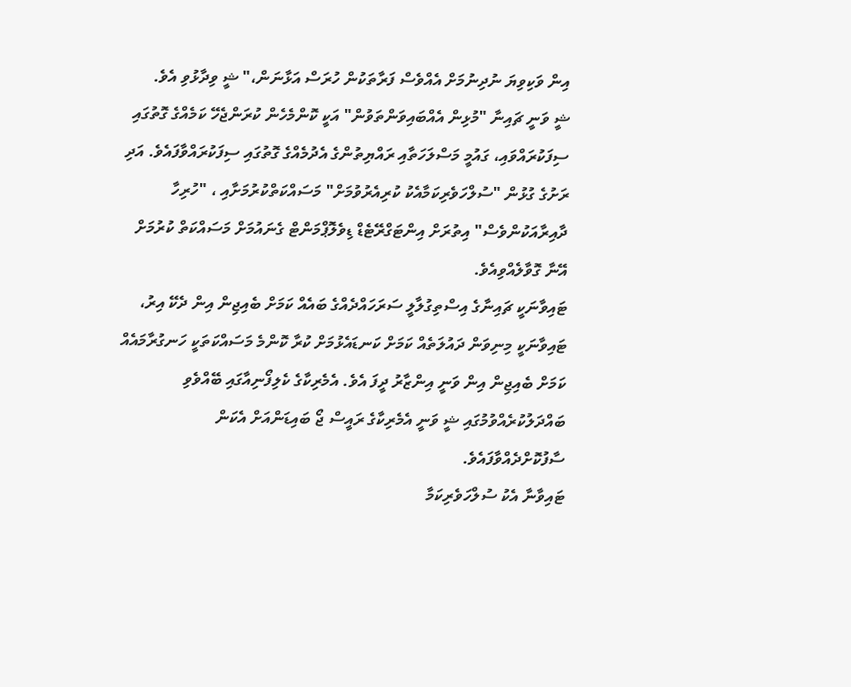އިން ވަކިވިޔަ ނުދިނުމަށް އެއްވެސް ފަރާތަކުން ހުރަސް އަޅާނަން،" ޝީ ވިދާޅުވި އެވެ.
ޝީ ވަނީ ޗައިނާ "މުޅިން އެއްބައިވަންތަވުން" އަކީ ކޮންމެހެން ކުރަންޖެހޭ ކަމެއްގެ ގޮތުގައި ސިފަކުރައްވައި، ގައުމީ މަސްލަހަތާއި ރައްޔިތުންގެ އެދުމެއްގެ ގޮތުގައި ސިފަކުރައްވާފައެވެ. އަދި ރަށުގެ ގުޅުން "ސުލްހަވެރިކަމާއެކު ކުރިއެރުވުމަށް" މަސައްކަތްކުރުމަށާއި ، "ހުރިހާ ދާއިރާއަކުންވެސް" އިތުރަށް އިންޓަގްރޭޓެޑް ޑިވެލޮޕްމަންޓް ގެނައުމަށް މަސައްކަތް ކުރުމަށް އޭނާ ގޮވާލެއްވިއެވެ.
ޓައިވާނަކީ ޗައިނާގެ އިސްތިގުލާލީ ސަރަހައްދެއްގެ ބައެއް ކަމަށް ބެއިޖިން އިން ދެކޭ އިރު، ޓައިވާނަކީ މިނިވަން ދައުލަތެއް ކަމަށް ކަނޑައެޅުމަށް ކުރާ ކޮންމެ މަސައްކަތަކީ ހަނގުރާމައެއް ކަމަށް ބެއިޖިން އިން ވަނީ އިންޒާރު ދީފަ އެވެ. އެމެރިކާގެ ކެލިފޯނިއާގައި ބޭއްވެވި ބައްދަލުކުރެއްވުމުގައި ޝީ ވަނީ އެމެރިކާގެ ރައީސް ޖޯ ބައިޑަންއަށް އެކަން ސާފުކޮށްދެއްވާފައެވެ.
ޓައިވާނާ އެކު ސުލްހަވެރިކަމާ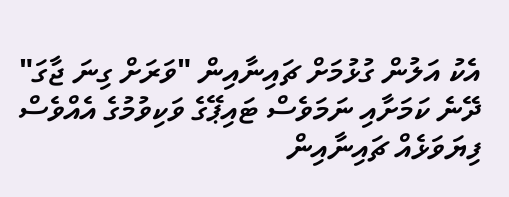އެކު އަލުން ގުޅުމަށް ޗައިނާއިން "ވަރަށް ގިނަ ޖާގަ" ދޭނެ ކަމަށާއި ނަމަވެސް ޓައިޕޭގެ ވަކިވުމުގެ އެއްވެސް ފިޔަވަޅެއް ޗައިނާއިން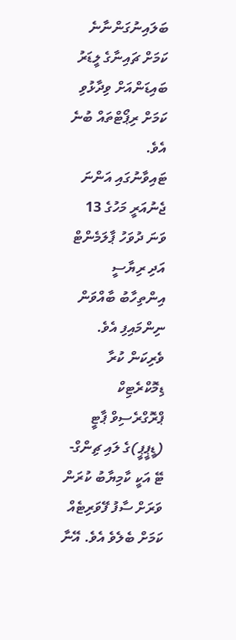ބަލައިނުގަންނާނެ ކަމަށް ޗައިނާގެ ލީޑަރު ބައިޑަންއަށް ވިދާޅުވި ކަމަށް ރިޕޯޓްތައް ބުނެ އެވެ.
ޓައިވާނުގައި އަންނަ ޖެނުއަރީ މަހުގެ 13 ވަނަ ދުވަހު ޕާލަމެންޓް އަދި ރިޔާސީ އިންތިހާބު ބާއްވަން ނިންމައިފި އެވެ. ވެރިކަން ކުރާ ޑިމޮކްރެޓިކް ޕްރޮގްރެސިވް ޕާޓީ (ޑީޕީޕީ)ގެ ލައި ޗިންގް-ޓޭ އަކީ ކާމިޔާބު ކުރަން ވަރަށް ސާފު ފޭވަރިޓެއް ކަމަށް ބެލެވެ އެވެ. އޭނާ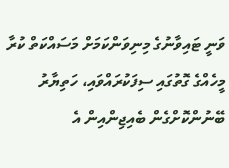ވަނީ ޓައިވާނުގެ މިނިވަންކަމަށް މަސައްކަތް ކުރާ މީހެއްގެ ގޮތުގައި ސިފަކުރައްވައި، ހަތިޔާރު ބޭނުންކޮށްގެން ބެއިޖިންއިން އެ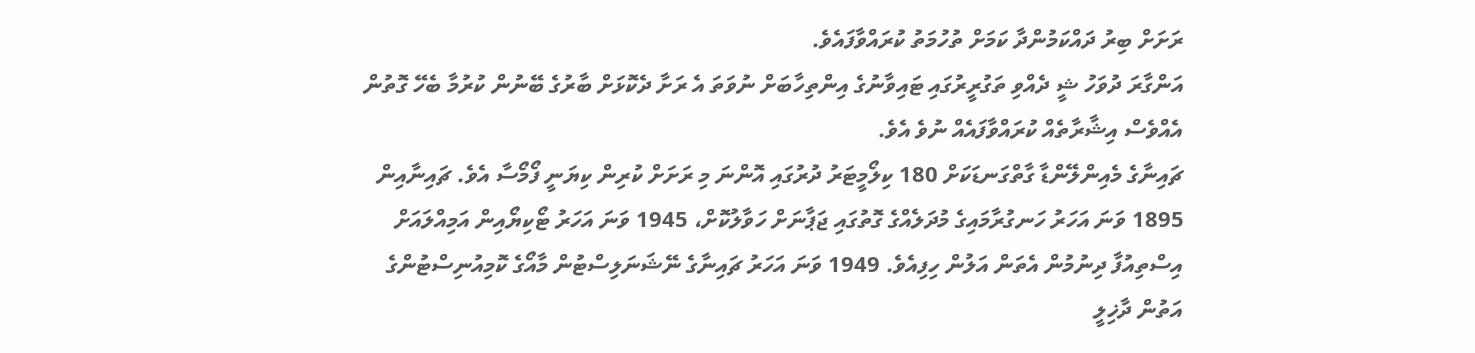ރަށަށް ބިރު ދައްކަމުންދާ ކަމަށް ތުހުމަތު ކުރައްވާފައެވެ.
އަންގާރަ ދުވަހު ޝީ ދެއްވި ތަގުރީރުގައި ޓައިވާނުގެ އިންތިހާބަށް ނުވަތަ އެ ރަށާ ދެކޮޅަށް ބާރުގެ ބޭނުން ކުރުމާ ބެހޭ ގޮތުން އެއްވެސް އިޝާރާތެއް ކުރައްވާފައެއް ނުވެ އެވެ.
ޗައިނާގެ މެއިންލޭންޑާ ގާތްގަނޑަކަށް 180 ކިލޯމީޓަރު ދުރުގައި އޮންނަ މި ރަށަށް ކުރިން ކިޔަނީ ފޯމޯސާ އެވެ. ޗައިނާއިން 1895 ވަނަ އަހަރު ހަނގުރާމައިގެ މުދަލެއްގެ ގޮތުގައި ޖަޕާނަށް ހަވާލުކޮށް، 1945 ވަނަ އަހަރު ޓޯކިޔޯއިން އަމިއްލައަށް އިސްތިއުފާ ދިނުމުން އެތަން އަލުން ހިފިއެވެ. 1949 ވަނަ އަހަރު ޗައިނާގެ ނޭޝަނަލިސްޓުން މާއޯގެ ކޮމިއުނިސްޓުންގެ އަތުން ދާޚިލީ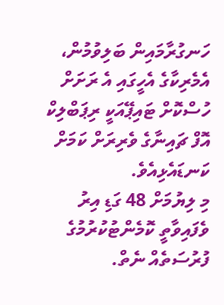ހަނގުރާމައިން ބަލިވުމުން، އެމެރިކާގެ އެހީގައި އެ ރަށަށް ހުސްކޮށް ޓައިޕޭއަކީ ރިޕަބްލިކް އޮފް ޗައިނާގެ ވެރިރަށް ކަމަށް ކަނޑައެޅިއެވެ.
މި ލިޔުމަށް 48 ގަޑި އިރު ވެފައިވާތީ ކޮމެންޓުކުރުމުގެ ފުރުސަތެއް ނެތް.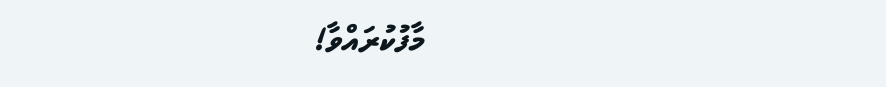މާފުކުރައްވާ!